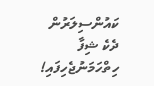ކައުންސިލަރުން ދެކެ ޝިފާ ހިތްހަމަނުޖެހިފައި!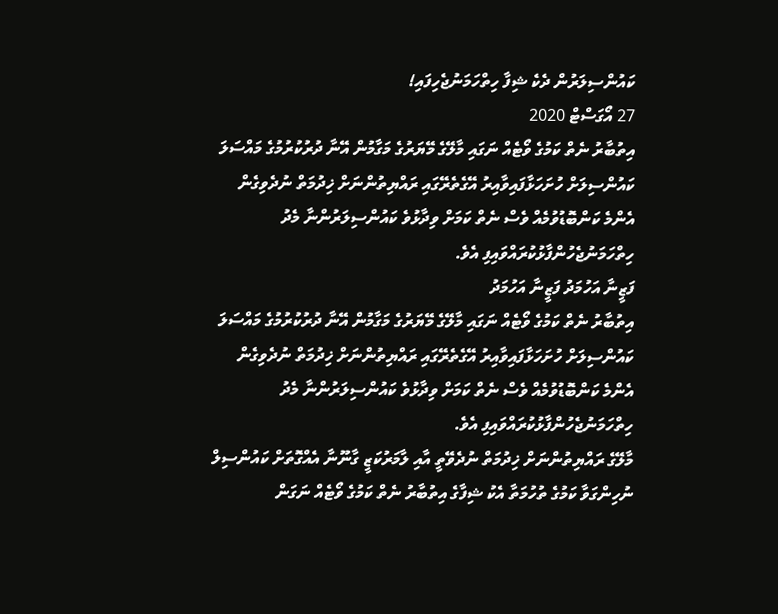ކައުންސިލަރުން ދެކެ ޝިފާ ހިތްހަމަނުޖެހިފައި!
27 އޯގަސްޓް 2020
އިތުބާރު ނެތް ކަމުގެ ވޯޓެއް ނަގައި މާލޭގެ މޭޔަރުގެ މަގާމުން އޭނާ ދުރުކުރުމުގެ މައްސަލަ ކައުންސިލަށް ހުށަހަޅާފައިވާއިރު އޭގެތެރޭގައި ރައްޔިތުންނަށް ޚިދުމަތް ނުދެވިގެން އެންމެ ކަންބޮޑުވުމެއް ވެސް ނެތް ކަމަށް ވިދާޅުވެ ކައުންސިލަރުންނާ މެދު ހިތްހަމަނުޖެހުންފާޅުކުރައްވައިފި އެވެ.
ފަޒީނާ އަހުމަދު ފަޒީނާ އަހުމަދު
އިތުބާރު ނެތް ކަމުގެ ވޯޓެއް ނަގައި މާލޭގެ މޭޔަރުގެ މަގާމުން އޭނާ ދުރުކުރުމުގެ މައްސަލަ ކައުންސިލަށް ހުށަހަޅާފައިވާއިރު އޭގެތެރޭގައި ރައްޔިތުންނަށް ޚިދުމަތް ނުދެވިގެން އެންމެ ކަންބޮޑުވުމެއް ވެސް ނެތް ކަމަށް ވިދާޅުވެ ކައުންސިލަރުންނާ މެދު ހިތްހަމަނުޖެހުންފާޅުކުރައްވައިފި އެވެ.
މާލޭގެ ރައްޔިތުންނަށް ޚިދުމަތް ނުދެވޭތީ އާއި ލާމަރުކަޒީ ގާނޫނާ އެއްގޮތަށް ކައުންސިލް ނުހިންގަވާ ކަމުގެ ތުހުމަތާ އެކު ޝިފާގެ އިތުބާރު ނެތް ކަމުގެ ވޯޓެއް ނަގަން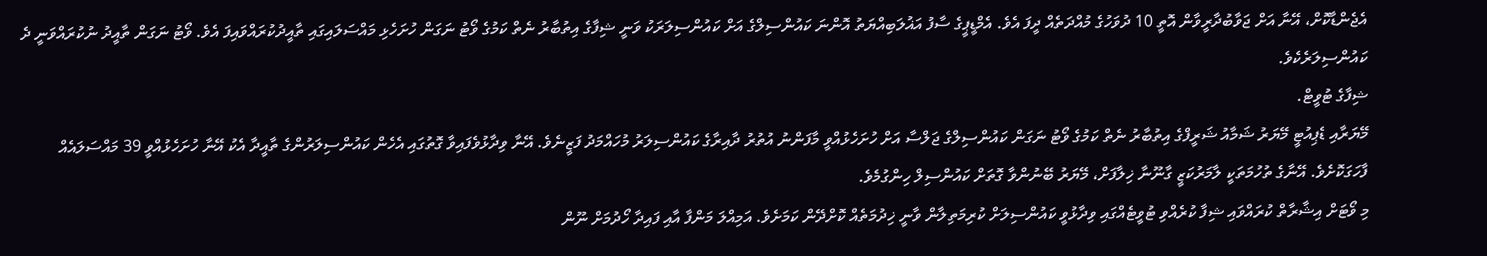އެޖެންޑާކޮށް، އޭނާ އަށް ޖަވާބުދާރީވާން އޮތީ 10 ދުވަހުގެ މުއްދަތެއް ދީފަ އެވެ. އެމްޑީޕީގެ ސާފު އަޣުލަބިއްޔަތު އޮންނަ ކައުންސިލްގެ އަށް ކައުންސިލަރަކު ވަނީ ޝިފާގެ އިތުބާރު ނެތް ކަމުގެ ވޯޓު ނަގަން ހުށަހެޅި މައްސަލައިގައި ތާއީދުކުރައްވައިފަ އެވެ. ވޯޓު ނަގަން ތާއީދު ނުކުރައްވަނީ ދެ ކައުންސިލަރެކެވެ.
ޝިފާގެ ޓުވީޓް.
މޭޔަރާއި ޑެޕިއުޓީ މޭޔަރު ޝަމާއު ޝަރީފްގެ އިތުބާރު ނެތް ކަމުގެ ވޯޓު ނަގަން ކައުންސިލްގެ ޖަލްސާ އަށް ހުށަހެޅުއްވީ މާފަންނު އުތުރު ދާއިރާގެ ކައުންސިލަރު މުހައްމަދު ފަޒީނެވެ. އޭނާ ވިދާޅުވެފައިވާ ގޮތުގައި އެހެން ކައުންސިލަރުންގެ ތާއީދާ އެކު އޭނާ ހުށަހެޅުއްވީ 39 މައްސަލައެއް ފާހަގަކޮށެވެ. އޭނާގެ ތުހުމަތަކީ ލާމަރުކަޒީ ގާނޫނާ ޚިލާފަށް، މޭޔަރު ބޭނުންވާ ގޮތަށް ކައުންސިލް ހިންގުމެވެ.
މި ވޯޓަށް އިޝާރާތް ކުރައްވައި ޝިފާ ކުރެއްވި ޓުވީޓެއްގައި ވިދާޅުވީ ކައުންސިލަށް ކުރިމަތިލާން ވާނީ ޚިދުމަތެއް ކޮށްދޭން ކަމަށެވެ. އަމިއްލަ މަންފާ އާއި ފައިދާ ހޯދުމަށް ނޫން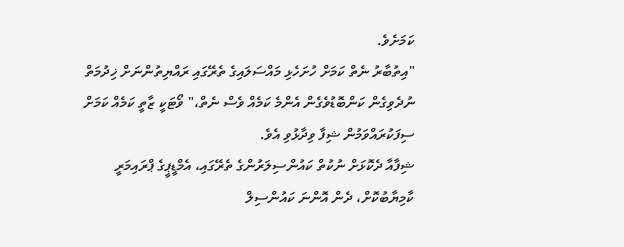ކަމަށެވެ.
"އިތުބާރު ނެތް ކަމަށް ހުށަހެޅި މައްސަލައިގެ ތެރޭގައި ރައްޔިތުންނަށް ޚިދުމަތް ނުދެވިގެން ކަންބޮޑުވެގެން އެންމެ ކަމެއް ވެސް ނެތް،" ވޯޓަކީ ޒާތީ ކަމެއް ކަމަށް ސިފަކުރައްވަމުން ޝިފާ ވިދާޅުވި އެވެ.
ޝިފާއާ ދެކޮޅަށް ނުކުތް ކައުންސިލަރުންގެ ތެރޭގައި، އެމްޑީޕީގެ ޕްރައިމަރީ ކާމިޔާބުކޮށް، ދެން އޮންނަ ކައުންސިލް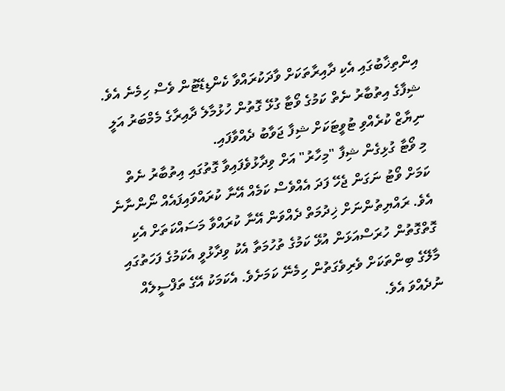އިންތިޚާބުގައި އެކި ދާއިރާތަކަށް ވާދަކުރައްވާ ކެންޑިޑޭޓުން ވެސް ހިމެނެ އެވެ.
ޝިފާގެ އިތުބާރު ނެތް ކަމުގެ ވޯޓާ ގުޅޭ ގޮތުން ހުޅުމާލެ ދާއިރާގެ މެމްބަރު އަލީ ނިޔާޒް ކުރެއްވި ޓުވީޓަކަށް ޝިފާ ޖަވާބު ދެއްވާފައި.
މި ވޯޓާ ގުޅިގެން ޝިފާ "މިހާރު" އަށް ވިދާޅުވެފައިވާ ގޮތުގައި އިތުބާރު ނެތް ކަމަށް ވޯޓު ނަގަން ޖެހޭ ފަދަ އެއްވެސް ކަމެއް އޭނާ ކުރައްވައިފައެއް ނޯންނާނެ އެވެ. ރައްޔިތުންނަށް ޚިދުމަތް ދެއްވަން އޭނާ ކުރައްވާ މަސައްކަތަށް އެކި ގޮތްގޮތުން ހުރަސްއަޅަން އުޅޭ ކަމުގެ ތުހުމަތާ އެކު ވިދާޅުވީ އެކަމުގެ ފަހަތުގައި މާލޭގެ ބިންތަކަށް ވެރިވެގަތުން ހިމެނޭ ކަމަށެވެ. އެކަމަކު އޭގެ ތަފްސީލެއް ނުދެއްވަ އެވެ.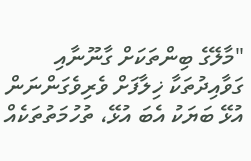"މާލޭގެ ބިންތަކަށް ގާނޫނާއި ގަވާއިދުތަކާ ޚިލާފަށް ވެރިވެގަންނަން އުޅޭ ބަޔަކު އެބަ އުޅޭ، ތުހުމަތުތަކެއް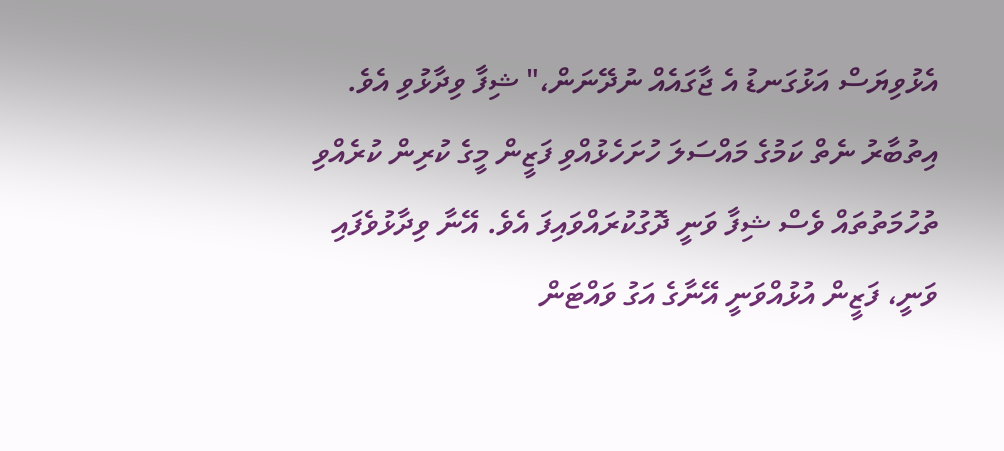އެޅުވިޔަސް އަޅުގަނޑު އެ ޖާގައެއް ނުދޭނަން،" ޝިފާ ވިދާޅުވި އެވެ.
އިތުބާރު ނެތް ކަމުގެ މައްސަލަ ހުށަހެޅުއްވި ފަޒީން މީގެ ކުރިން ކުރެއްވި ތުހުމަތުތައް ވެސް ޝިފާ ވަނީ ދޮގުކުރައްވައިފަ އެވެ. އޭނާ ވިދާޅުވެފައި ވަނީ، ފަޒީން އުޅުއްވަނީ އޭނާގެ އަގު ވައްޓަން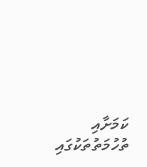ކަމަށާއި ތުހުމަތުތަކުގައި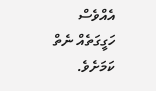އެއްވެސް ހަގީގަތެއް ނެތް ކަމަށެވެ.